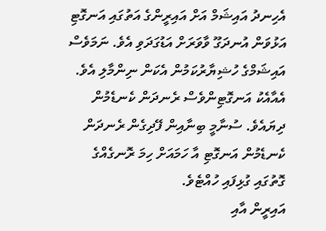އެހިނދު އައިޝަމް އަށް އައިރީންގެ އަތުގައި އަނގޮޓި އަޅުވަން އުނދަގޫ ވާވަރަށް އަޑުގަދަވި އެވެ. ނަމަވެސް އައިޝަމްގެ ހުޝިޔާރުކަމުން އެކަން ނިންމާލި އެވެ. އެއާއެކު އަނގޮޓިންވެސް ރެނދަން ކެނޑެމުން ދިޔައެވެ. ސުނާމީ ބިނާއިން ފޭދިގެން ރެނދަން ކެނޑެމުން އަނގޮޓި އާ ހަމައަށް ހިމަ ރޮނގެއްގެ ގޮތުގައި ގުޅިފައި ހުއްޓެވެ.
އައިރީން އާއި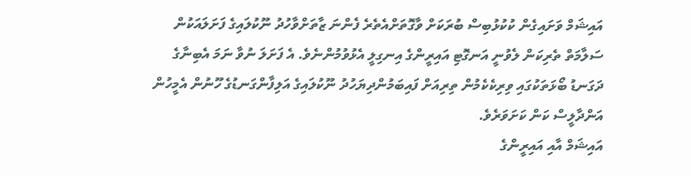އައިޝަމް ވަށައިގެން ކުކުޅުބިސް ބުރަކަށް ވާގޮތަށްއެތެރެ ފެންނަ ޒާތަށްވާހުދު ނޫކުލައިގެ ފަށަލައަކުން ސަލާމަތް ތެރިކަން ލެވުނީ އަނގޮޓި އައިރީންގެ އިނގިލީ އެޅުވުމުންނެވެ. އެ ފަށަލަ ނުވާ ނަމަ އެބިނާގެ ދަގަނޑު ބޯޅަތަކުގައި ވިރިކެކެމުން ތިރިއަށް ފައިބަމުންދިޔަހުދު ނޫކުލައިގެ އަލިފާންގަނޑުގެ ހޫނުން އެމީހުން އަންދާލީސް ކަން ކަށަވަރެވެ.
އައިޝަމް އާއި އައިރީންގެ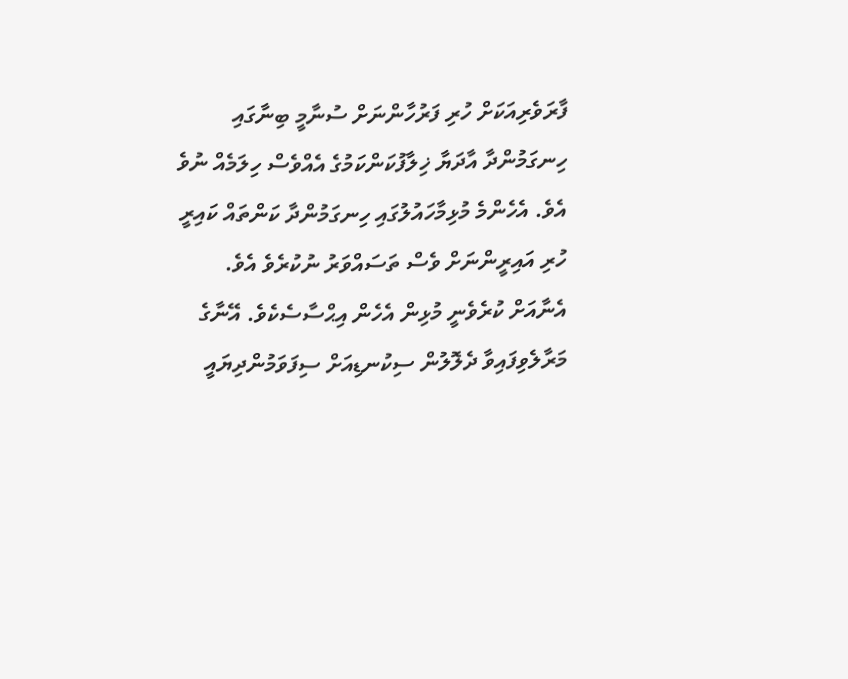ފާރަވެރިއަކަށް ހުރި ފަރުހާންނަށް ސުނާމީ ބިނާގައި ހިނގަމުންދާ އާދަޔާ ޚިލާފުކަންކަމުގެ އެއްވެސް ހިލަމެއް ނުވެ އެވެ. އެހެންމެ މުޅިމާހައުލުގައި ހިނގަމުންދާ ކަންތައް ކައިރީ ހުރި އައިރީންނަށް ވެސް ތަސައްވަރު ނުކުރެވެ އެވެ. އެނާއަށް ކުރެވެނީ މުޅިން އެހެން އިޙްސާސެކެވެ. އޭނާގެ މަރާލެވިފައިވާ ދެލޮލުން ސިކުނޑިއަށް ސިފަވަމުންދިޔައީ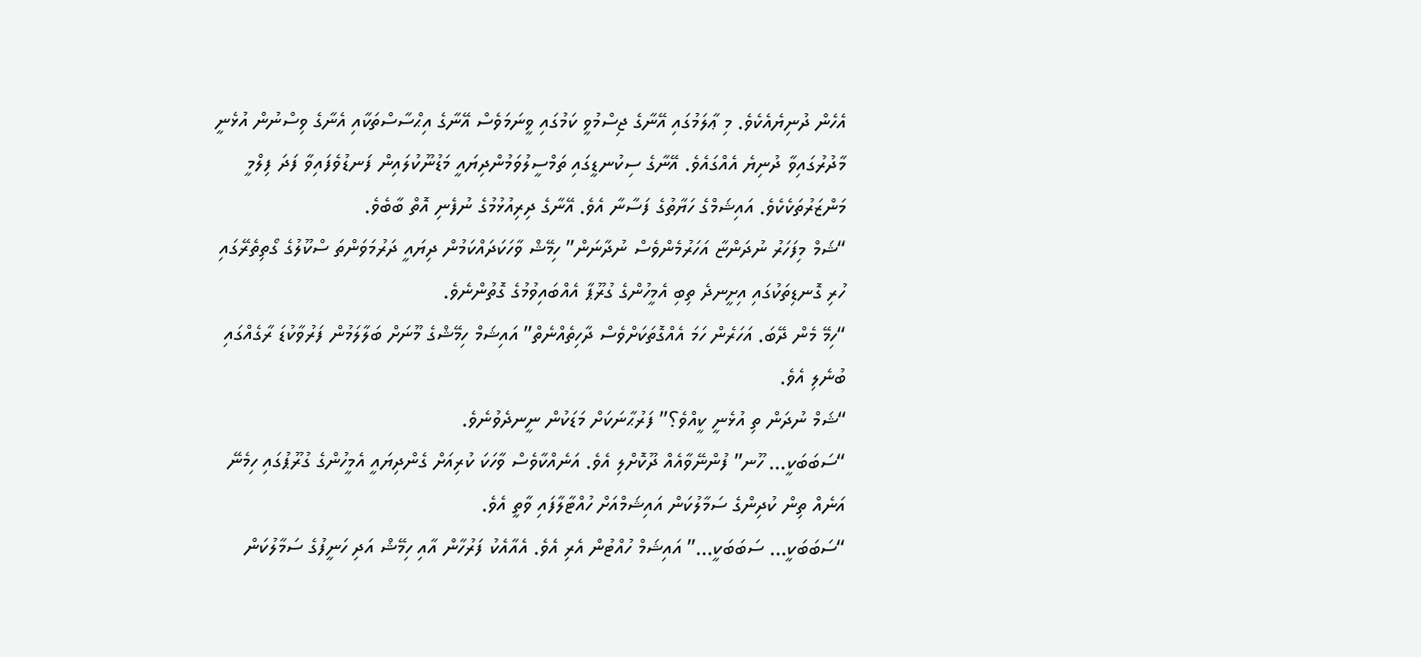އެހެން ދުނިޔެއެކެވެ. މި ޢާލަމުގައި އޭނާގެ ޖިސްމުވީ ކަމުގައި ވީނަމަވެސް އޭނާގެ އިޙްސާސްތަކާއި އެނާގެ ވިސްނުން އުޅެނީ މާދުރުގައިވާ ދުނިޔެ އެއްގައެވެ. އޭނާގެ ސިކުނޑީގައި ތަމްސީލުވަމުންދިޔައީ މަޑުނޫކުލައިން ފަނޑުވެފައިވާ ފަދަ ފިލްމީ މަންޒަރުތަކެކެވެ. އައިޝަމްގެ ހަޔާތުގެ ފަސާނާ އެވެ. އޭނާގެ ދިރިއުޅުމުގެ ނުފެނި އޮތް ބާބެވެ.
“ޝަމް މިފަހަރު ނުދަންޏާ އަހަރުމެންވެސް ނުދާނަން” ހިމޭޝް ވާހަކަދައްކަމުން ދިޔައީ ދަރުމަވަންތަ ސްކޫލުގެ ގޯތިތެރޭގައި ހުރި ގޮނޑިތަކުގައި އިށީނދެ ތިބި އެމީހުންގެ ގުރޫޕާ އެއްބައިވުމުގެ ގޮތުންނެވެ.
“ހިމޭ މެން ދޭބަ. އަހަރެން ހަމަ އެއްގޮތަކަށްވެސް ދާހިތެއްނެތް” އައިޝަމް ހިމޭޝްގެ މޫނަށް ބަލާލަމުން ފަރުވާކުޑަ ރާގެއްގައި ބުނެލި އެވެ.
“ޝަމް ނުދަން ތި އުޅެނީ ކީއްވެ؟” ފަރުޙާނަކަށް މަޑަކުން ނީނދެވުނެވެ.
“ސަބަބަކީ… ހޫނ” ފުންނޭވާއެއް ދޫކޮށްލި އެވެ. އަނެއްކާވެސް ވާހަކަ ކުރިއަށް ގެންދިޔައީ އެމީހުންގެ ގުރޫޕުގައި ހިމެނޭ އަނެއް ތިން ކުދިންގެ ސަމާލުކަން އައިޝަމްއަށް ހުއްޓާލާފައި ވާތީ އެވެ.
“ސަބަބަކީ… ސަބަބަކީ…” އައިޝަމް ހުއްޓުން އެރި އެވެ. އެއާއެކު ފަރުހާން އާއި ހިމޭޝް އަދި ހަނީފުގެ ސަމާލުކަން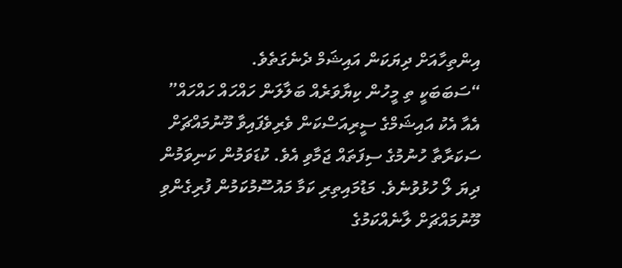އިންތިހާއަށް ދިޔަކަން އައިޝަމް ދެނެގަތެވެ.
“ސަބަބަކީ ތި މީހުން ކިޔާވަރެއް ބަލާލަން ހައްހައް ހައްހައް” އެއާ އެކު އައިޝަމްގެ ސީރިއަސްކަން ވެރިވެފައިވާ މޫނުމައްޗަށް ސަކަރާތާ ހުނުމުގެ ސިފަތައް ޖަމާވި އެވެ. ކުޑަވަމުން ކަނިވަމުން ދިޔަ ލޯ ހުޅުވުނެވެ. މަޑުމައިތިރި ކަމާ މައުސޫމުކަމުން ފުރިގެންވި މޫނުމައްޗަށް ލާނެއްކަމުގެ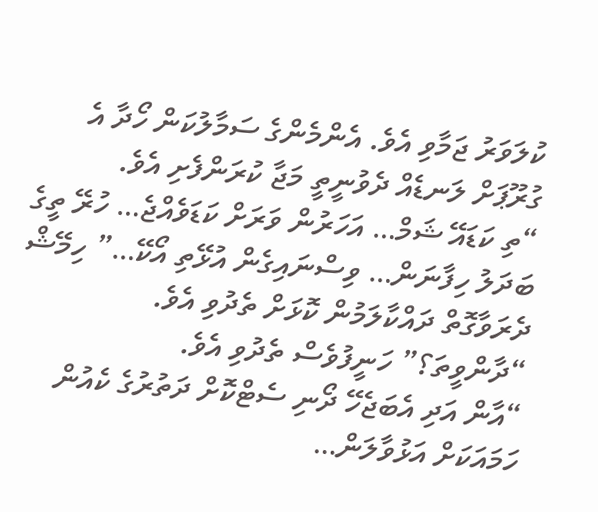ކުލަވަރު ޖަމާވި އެވެ. އެންމެންގެ ސަމާލުކަން ހޯދާ އެ ގުރޫޕަށް ލަނޑެއް ދެވުނީތީ މަޖާ ކުރަންފެށި އެވެ.
“ތި ކަޑައޭ ޝަމް… އަހަރުން ވަރަށް ކަޑަވެއްޖެ… ހުރޭ ތީގެ ބަދަލު ހިފާނަން… ވިސްނައިގެން އުޅޭތި އޯކޭ…” ހިމޭޝް ދެރަވާގޮތް ދައްކާލަމުން ކޮޅަށް ތެދުވި އެވެ.
“ދާންވީތަ؟” ހަނީފުވެސް ތެދުވި އެވެ.
“އާން އަދި އެބަޖެހޭ ދޯނި ސެޓްކޮށް ދަތުރުގެ ކެއުން ހަމައަކަށް އަޅުވާލަން…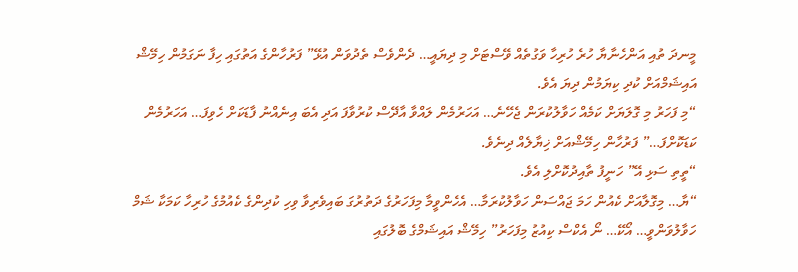މީނދަ ތުއި އަންހެނާޔާ ހުރެ ހުރިހާ ވަގުތެއް ވޭސްޓަށް މި ދިޔައީ… ދެންވެސް ތެދުވަން އުޅޭ” ފަރުހާންގެ އަތުގައި ހިފާ ނަގަމުން ހިމޭޝް އައިޝަމްއަށް ކުދި ކިޔަމުން ދިޔަ އެވެ.
“މި ފަހަރު މި ގޮލަޔަށް ކަމެއް ހަވާލުކުރަން ޖެހޭނެ… އަހަރުމެން ލައްވާ އާދޭސް ކުރުވާފަ އަދި އެބަ އިނެއްނު ފާޑަކަށް ހެވިފަ… އަހަރުމެން ކަޑަކޮށްފަ…” ފަރުހާން ހިމޭޝްއަށް ޚިޔާލެއް ދިނެވެ.
“ތީތި ސަޅި އޭ” ހަނީފު ތާއިދުކޮށްލި އެވެ.
“ޔާ… މިގޮލާއަށް ކެއުން ހަމަ ޖައްސަން ހަވާލުކުރަމާ… އެހެންވީމާ މިފަހަރުގެ ދަތުރުގަ ބައިވެރިވާ ވިހި ކުދިންގެ ކެއުމުގެ ހުރިހާ ކަމަކާ ޝަމް ހަވާލުވަންވީ… އޯކޭ… ނޯ އެކްސް ކިއުޒު މިފަހަރު” ހިމޭޝް އައިޝަމްގެ ބޮލުގައި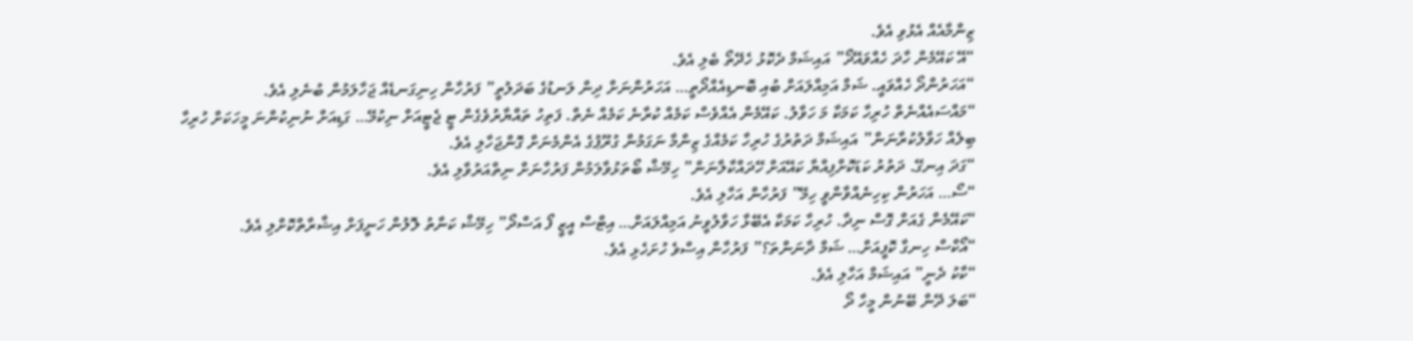ޒިންމާއެއް އެޅުވި އެވެ.
“އޭ ކައޭމެން ހާދަ ހެއްވައޭދޯ” އައިޝަމް ދެކޮޅު ހެދޭތޯ ބެލި އެވެ.
“އަހަރުންދޯ ހެއްވައީ. ޝަމް އަމިއްލައަށް ބުއި ބޮނޑިއެއްދޯތީ… އަހަރުންނަށް ދިން ލަނޑުގެ ބަދަލުތީ” ފަރުހާން ހިނިގަނޑެއް ޖަހާލަމުން ބުނެލި އެވެ.
“މައްސައެއްނެތް ހުރިހާ ކަމަކާ މަ ހަވާލު. ކައޭމެން އެއްވެސް ކަމެއް ކުރާނެ ކަމެއް ނެތް. ފަތިހު ތައްޔާރުވެގެން ޓީ ޖެޓީއަށް ނިކުމޭ… ގަޑިއަށް ނުނިކުންނަ މީހަކަށް ހުރިހާ ބިލެއް ހަވާލުކުރާނަން” އައިޝަމް ދަތުރުގެ ހުރިހާ ކަމެއްގެ ޒިންމާ ނަގަމުން ގުރޫޕުގެ އެންމެނަށް ގޮންޖަހާލި އެވެ.
“ގަދަ އިނގޭ. ދަތުރު ކަޑަކޮށްފިއްޔާ ކައޭއަށް ހޭދައްކާލާނަން” ހިމޭޝް ބޯތަޅުވާލަމުން ފަރުހާނަށް ނިތްއަރުވާލި އެވެ.
“ސޯ… އަހަރުން ކިހިނެއްވާންވީ ހިމޭ” ފަރުހާން އަހާލި އެވެ.
“ކައޭމެން ގެއަށް ގޮސް ނިދާ. ހުރިހާ ކަމަކާ އެބޭޅާ ހަވާލުވީނު އަމިއްލައަށް… އިޓްސް އީޒީ ފޯ އަސްދޯ” ހިމޭޝް ކަނާތު ލޮލުން ހަނީފަށް އިޝާރާތްކޮށްލި އެވެ.
“އޯކްސް ހިނގާ ކޮފީއަށް… ޝަމް ދާނަންތަ؟” ފަރުހާން އިސްވެ ހުށަހެޅި އެވެ.
“ކާކު ދެނީ” އައިޝަމް އަހާލި އެވެ.
“ބަލަ ދޭން ބޭނުން މީހާ ދޯ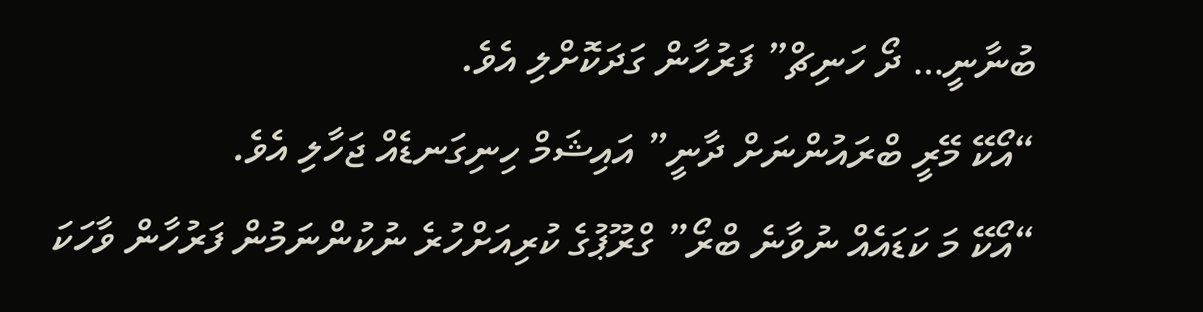ބުނާނީ… ދޯ ހަނިޗް” ފަރުހާން ގަދަކޮށްލި އެވެ.
“އޯކޭ މޭރީ ބްރައުންނަށް ދާނީ” އައިޝަމް ހިނިގަނޑެއް ޖަހާލި އެވެ.
“އޯކޭ މަ ކަޑައެއް ނުވާނެ ބްރޯ” ގްރޫޕުގެ ކުރިއަށްހުރެ ނުކުންނަމުން ފަރުހާން ވާހަކަ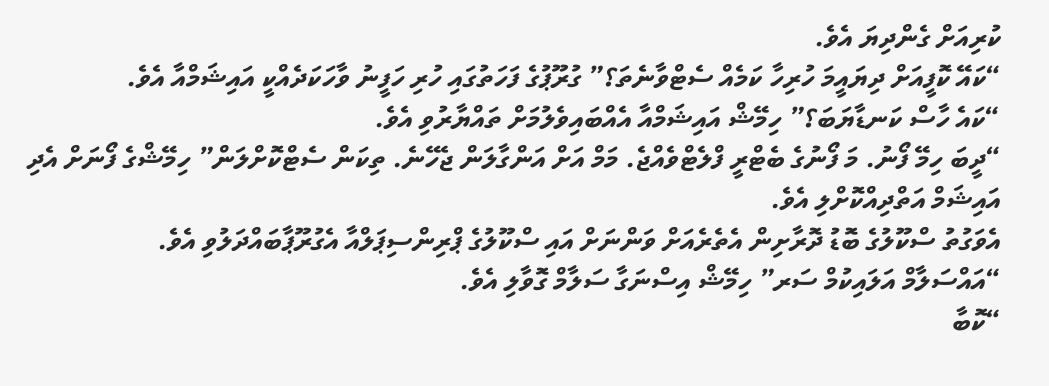ކުރިއަށް ގެންދިޔަ އެވެ.
“ކައޭ ކޮފީއަށް ދިޔައީމަ ހުރިހާ ކަމެއް ސެޓްވާނެތަ؟” ގުރޫޕުގެ ފަހަތުގައި ހުރި ހަފީނު ވާހަކަދެއްކީ އައިޝަމްއާ އެވެ.
“ކައެ ހާސް ކަނޑާޔަބަ؟” ހިމޭޝް އައިޝަމްއާ އެއްބައިވެލުމަށް ތައްޔާރުވި އެވެ.
“ދީބަ ހިމޭ ފޯނު. މަ ފޯނުގެ ބެޓްރީ ފްލެޓްވެއްޖެ. މަމް އަށް އަންގާލަން ޖެހޭނެ. ތިކަން ސެޓްކޮށްލަން” ހިމޭޝްގެ ފޯނަށް އެދި އައިޝަމް އަތްދިއްކޮށްލި އެވެ.
އެވަގުތު ސްކޫލުގެ ބޮޑު ދޮރާށިން އެތެރެއަށް ވަންނަށް އައި ސްކޫލުގެ ޕްރިންސިޕަލްއާ އެގުރޫޕާބައްދަލުވި އެވެ.
“އައްސަލާމް އަލައިކުމް ސަރ” ހިމޭޝް އިސްނަގާ ސަލާމް ގޮވާލި އެވެ.
“ކޮބާ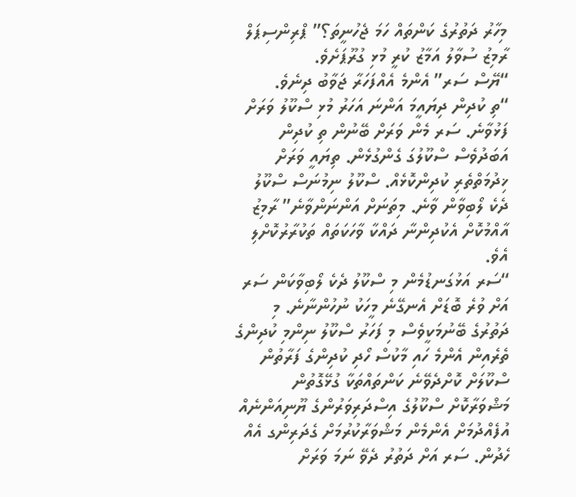މިހާރު ދަތުރުގެ ކަންތައް ހަމަ ޖެހުނީތަ؟” ޕްރިންސިޕަލް ރާމިޒު ސުވާލު އަމާޒު ކުރީ މުޅި ގުރޫޕަށެވެ.
“ޔޭސް ސަރ” އެންމެ އެއްފަހަރާ ޖަވާބު ދިނެވެ.
“ތި ކުދިން ދިޔައީމަ އަންނަ އަހަރު މުޅި ސްކޫލު ވަރަށް ފަޅުވާނެ. ސަރ މެން ވަރަށް ބޭނުން ތި ކުދިން އަބަދުވެސް ސްކޫލުގަ ގެންގުޅެން. ތިޔައީ ވަރަށް ޚިދުމަތްތެރި ކުދިންކޮޅެއް. ސްކޫލު ނިމުނަސް ސްކޫލު ދެކެ ލޯބިވާން ވާނެ. މިތަނަށް އަންނަންވާނެ” ރާމިޒު އާއްމުކޮށް އެކުދިންނާ ދައްކާ ވާހަކަތައް ތަކުރާރުކޮށްލި އެވެ.
“ސަރ އަޅުގަނޑުމެން މި ސްކޫލު ދެކެ ލޯބިވާކަން ސަރ އަށް ވުރެ ބޮޑަށް އެނގޭނެ މީހަކު ނުހުންނާނެ. މި ދަތުރުގެ ބޭނުމަކީވެސް މި ފަހަރު ސްކޫލު ނިންމި ކުދިންގެ ތެރެއިން އެންމެ ހައި މާކުސް ހޯދި ކުދިންގެ ފަރާތުން ސްކޫލަށް ކޮށްދެވޭނެ ކަންތައްތަކާ ގުޅޭގޮތުން މަޝްވަރާކޮށް ސްކޫލުގެ އިސްދަރިވަރުންގެ ޔޫނިއަންނެއް އުފެއްދުމަށް އެންމެން މަޝްވަރާކުރުމަށް ގެދަރިންގ އެއް ހެދުން. ސަރ އަށް ދަތުރު ދެވޭ ނަމަ ވަރަށް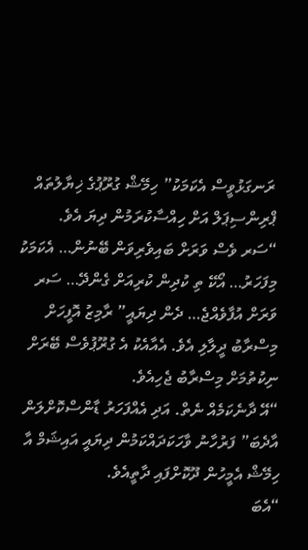ރަނގަޅުވީސް އެކަމަކު” ހިމޭޝް ގުރޫޕުގެ ޚިޔާލުތައް ޕްރިންސިޕަލް އަށް ހިއްސާކުރަމުން ދިޔަ އެވެ.
“ސަރ ވެސް ވަރަށް ބައިވެރިވަން ބޭނުން… އެކަމަކު މިފަހަރު… އޯކޭ ތި ކުދިން ކުރިއަށް ގެންދޭ… ސަރ ވަރަށް އުފާވެއްޖެ… ދެން ދިޔައީ” ރާމިޒު އޮފީހަށް މިސްރާބު ދީލާލި އެވެ. އެއާއެކު އެ ގުރޫޕުވެސް ބޭރަށް ނިކުތުމަށް މިސްރާބު ޖެހިއެވެ.
“އޭ ދާނެކަމެއް ނެތް. އަދި އެއްފަހަރު ޑާންސްކޮށްލަން އާދެބަ” ފަރުހާނު ވާހަކަދައްކަމުން ދިޔައީ އައިޝަމް އާ ހިމޭޝް އެމީހުން ދޫކޮށްފައި ދާތީއެވެ.
“އެބަ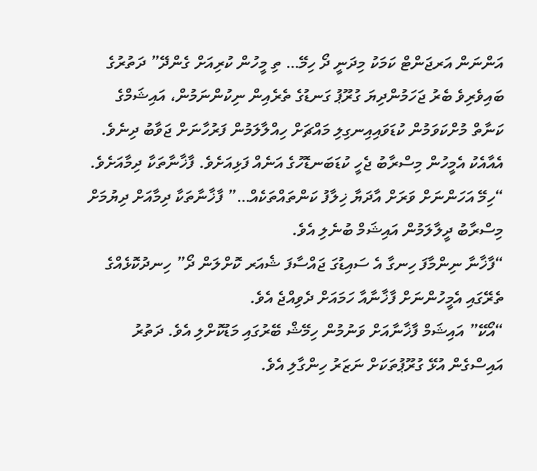އަންނަން އަރޖަންޓް ކަމަކު މިދަނީ ދޯ ހިމޭ… ތި މީހުން ކުރިއަށް ގެންދޭ” ދަތުރުގެ ބައިވެރިވެ ބެރު ޖަހަމުންދިޔަ ގުރޫޕު ގަނޑުގެ ތެރެއިން ނިކުންނަމުން، އައިޝަމްގެ ކަނާތް މުށްކަވަމުން ކުޑަވައިއިނގިލި މައްޗަށް ހިއްލާލަމުން ފަރުހާނަށް ޖަވާބު ދިނެވެ. އެއާއެކު އެމީހުން މިސްރާބު ޖެހީ ކުޑަބަނޑޮހުގެ އަނެއް ފަޅިއަށެވެ. ފާޚާނާތަކާ ދިމާއަށެވެ.
“ހިމޭ އަހަންނަށް ވަރަށް އާދަޔާ ޚިލާފު ކަންތައްތަކެއް…” ފާޚާނާތަކާ ދިމާއަށް ދިޔުމަށް މިސްރާބު ދީލާލަމުން އައިޝަމް ބުނެލި އެވެ.
“ފާޚާނާ ނިންމާފަ ހިނގާ އެ ސައިޑުގަ ޖައްސާފަ ޝެއަރ ކޮށްލަން ދޯ” ހިނދުކޮޅެއްގެ ތެރޭގައި އެމީހުންނަށް ފާޚާނާއާ ހަމައަށް ދެވިއްޖެ އެވެ.
“އޯކޭ” އައިޝަމް ފާޚާނާއަށް ވަނުމުން ހިމޭޝް ބޭރުގައި މަޑުކޮށްލި އެވެ. ދަތުރު އައިސްގެން އުޅޭ ގުރޫޕުތަކަށް ނަޒަރު ހިންގާލި އެވެ.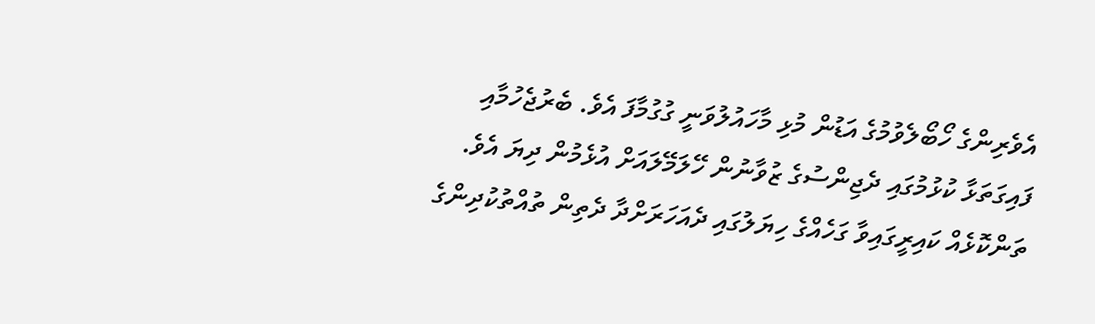އެވެރިންގެ ހޯބޯލެވުމުގެ އަޑުން މުޅި މާހައުލުވަނީ ގުގުމާފަ އެވެ. ބެރުޖެހުމާއި ފައިގަތަޅާ ކުޅުމުގައި ދެޖިންސުގެ ޒުވާނުން ހޭލަމޭލައަށް އުޅެމުން ދިޔަ އެވެ. ތަންކޮޅެއް ކައިރީގައިވާ ގަހެއްގެ ހިޔަލުގައި ދެއަހަރަށްދާ ދެތިން ތުއްތުކުދިންގެ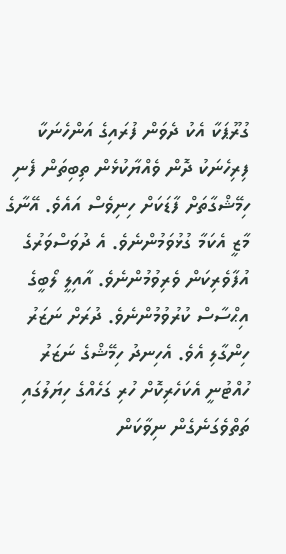ގުރޫޕަކާ އެކު ދެވަން ފުރައިގެ އަންހެނަކާ ފިރިހެނަކު ދޮން ވެއްޔާކުޅެން ތިބިތަން ފެނި ހިމޭޝްގާތަށް ފާޑަކަށް ހިނިވެސް އައެވެ. އޭނާގެ މާޒީ އެކަމާ ގުޅުވަމުންނެވެ. އެ ދުވަސްވަރުގެ އުފާވެރިކަން ވެރިވުމުންނެވެ. އާއިލީ ލޯބީގެ އިޙްސާސް ކުރުވުމުންނެވެ. ދުރަށް ނަޒަރު ހިންގާލި އެވެ. އެހިނދު ހިމޭޝްގެ ނަޒަރު ހުއްޓުނީ އެކަހެރިކޮށް ހުރި ގަހެއްގެ ހިޔަލުގައި ތަތްވެގަނެގެން ނިވާކަން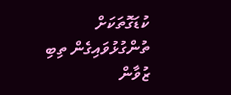ކުޑަގޮތަކަށް ތުންގުޅުވައިގެން ތިބި ޒުވާން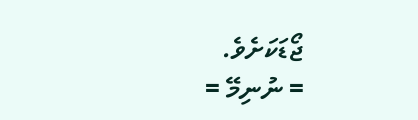ޖޯޑަކަށެވެ.
= ނުނިމޭ =